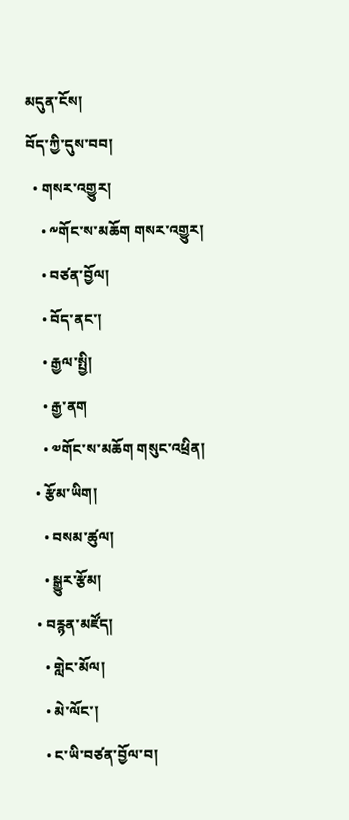མདུན་ངོས།
བོད་ཀྱི་དུས་བབ།
  • གསར་འགྱུར།
    • ༸གོང་ས་མཆོག གསར་འགྱུར།
    • བཙན་བྱོལ།
    • བོད་ནང་།
    • རྒྱལ་སྤྱི།
    • རྒྱ་ནག
    • ༧གོང་ས་མཆོག གསུང་འཕྲིན།
  • རྩོམ་ཡིག།
    • བསམ་ཚུལ།
    • སྒྱུར་རྩོམ།
  • བརྙན་མཛོད།
    • གླེང་མོལ།
    • མེ་ལོང་།
    • ང་ཡི་བཙན་བྱོལ་བ།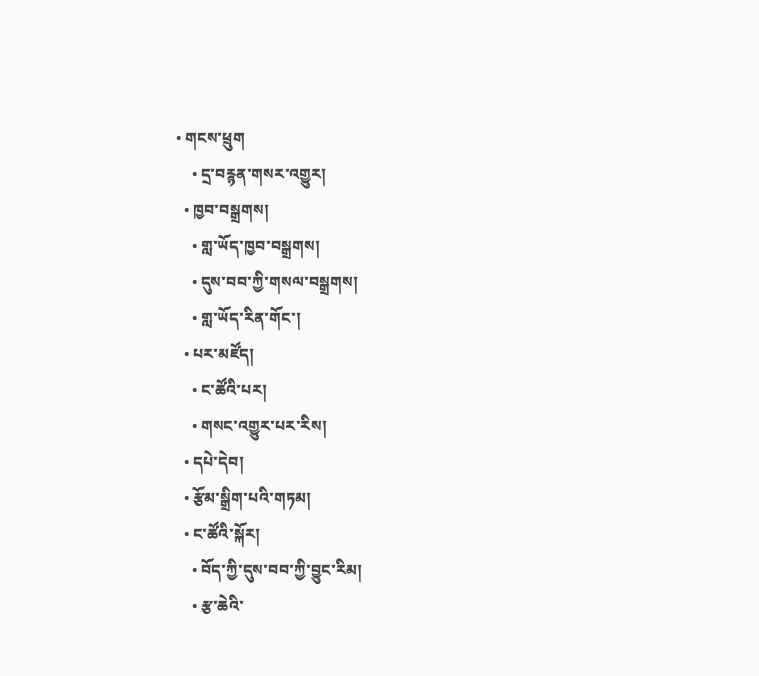• གངས་ཕྲུག
    • དྲ་བརྙན་གསར་འགྱུར།
  • ཁྱབ་བསྒྲགས།
    • གླ་ཡོད་ཁྱབ་བསྒྲགས།
    • དུས་བབ་ཀྱི་གསལ་བསྒྲགས།
    • གླ་ཡོད་རིན་གོང་།
  • པར་མཛོད།
    • ང་ཚོའི་པར།
    • གསང་འགྱུར་པར་རིས།
  • དཔེ་དེབ།
  • རྩོམ་སྒྲིག་པའི་གཏམ།
  • ང་ཚོའི་སྐོར།
    • བོད་ཀྱི་དུས་བབ་ཀྱི་བྱུང་རིམ།
    • རྩ་ཆེའི་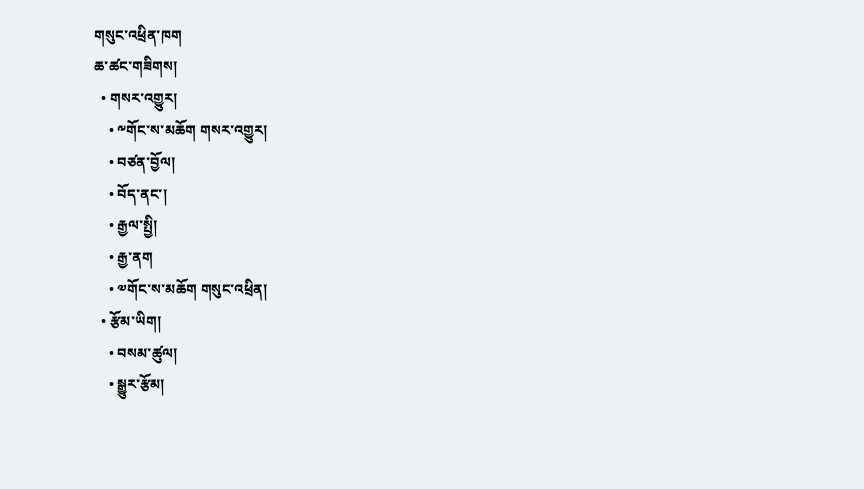གསུང་འཕྲིན་ཁག
ཆ་ཚང་གཟིགས།
  • གསར་འགྱུར།
    • ༸གོང་ས་མཆོག གསར་འགྱུར།
    • བཙན་བྱོལ།
    • བོད་ནང་།
    • རྒྱལ་སྤྱི།
    • རྒྱ་ནག
    • ༧གོང་ས་མཆོག གསུང་འཕྲིན།
  • རྩོམ་ཡིག།
    • བསམ་ཚུལ།
    • སྒྱུར་རྩོམ།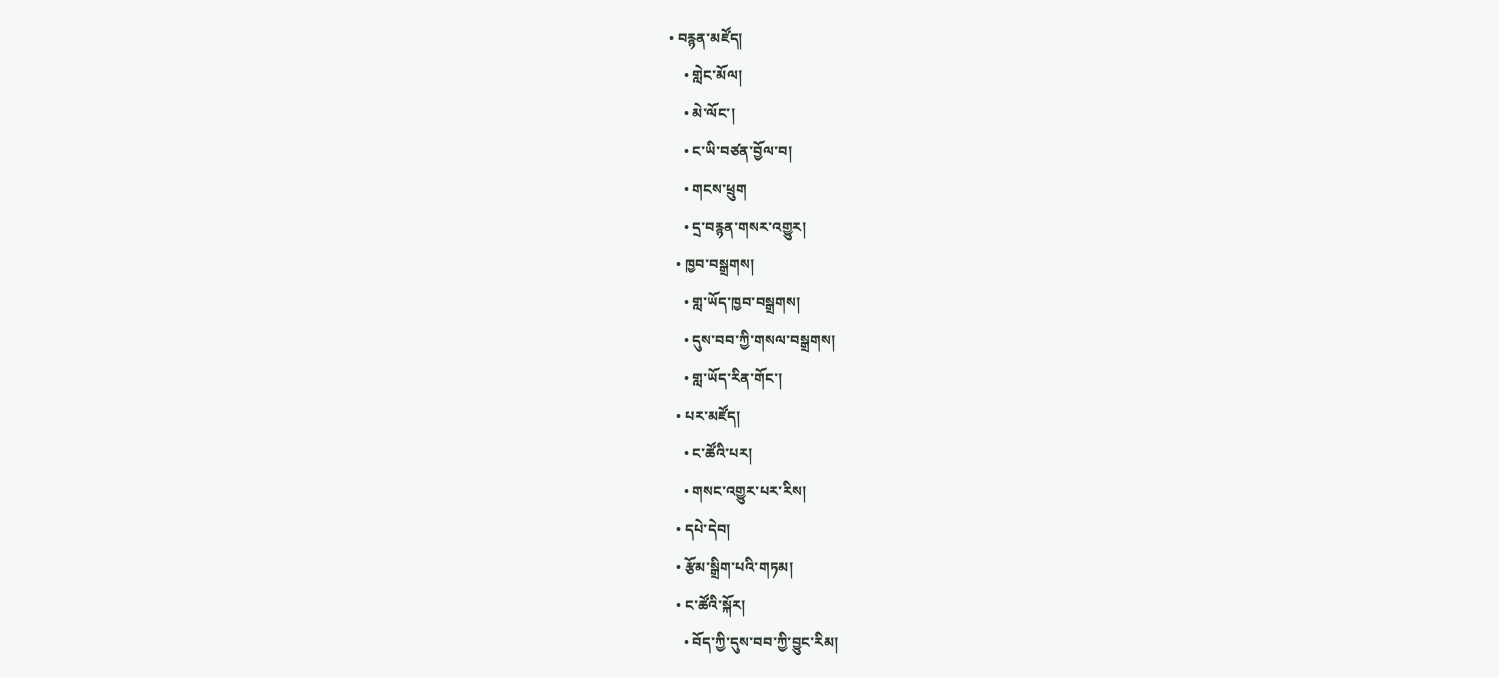• བརྙན་མཛོད།
    • གླེང་མོལ།
    • མེ་ལོང་།
    • ང་ཡི་བཙན་བྱོལ་བ།
    • གངས་ཕྲུག
    • དྲ་བརྙན་གསར་འགྱུར།
  • ཁྱབ་བསྒྲགས།
    • གླ་ཡོད་ཁྱབ་བསྒྲགས།
    • དུས་བབ་ཀྱི་གསལ་བསྒྲགས།
    • གླ་ཡོད་རིན་གོང་།
  • པར་མཛོད།
    • ང་ཚོའི་པར།
    • གསང་འགྱུར་པར་རིས།
  • དཔེ་དེབ།
  • རྩོམ་སྒྲིག་པའི་གཏམ།
  • ང་ཚོའི་སྐོར།
    • བོད་ཀྱི་དུས་བབ་ཀྱི་བྱུང་རིམ།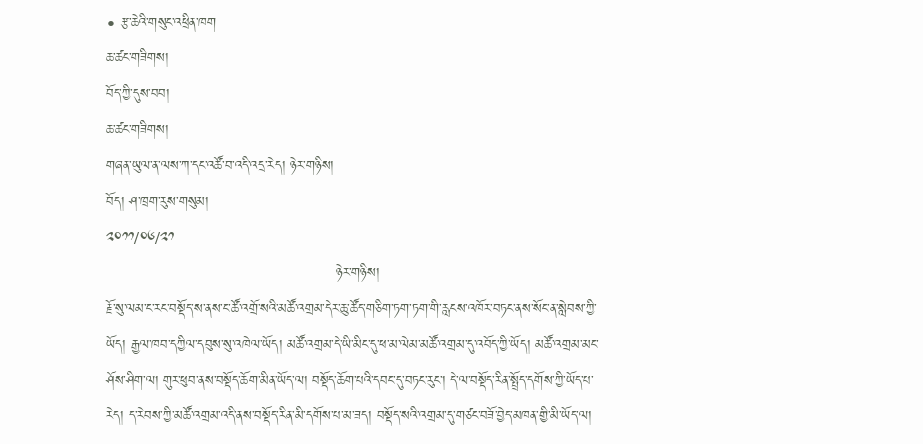• རྩ་ཆེའི་གསུང་འཕྲིན་ཁག
ཆ་ཚང་གཟིགས།
བོད་ཀྱི་དུས་བབ།
ཆ་ཚང་གཟིགས།
གཞན་ཡུལ་ན་ལས་ཀ་དང་འཚོ་བ་འདི་འདྲ་རེད། ཉེར་གཉིས།
བོད། ཤ་ཁྲག་རུས་གསུམ།
༢༠༡༡/༠༦/༢༡
                                                 ཉེར་གཉིས།
རྗོ་སུ་ལམ་ང་རང་བསྡོད་ས་ནས་ང་ཚོ་འགྲོ་སའི་མཚོ་འགྲམ་དེར་ཆུ་ཚོད་གཅིག་ཏག་ཏག་གི་རླངས་འཁོར་བཏང་ནས་སོང་ན་སླེབས་ཀྱི་ཡོད། རྒྱལ་ཁབ་དཀྱིལ་དབུས་སུ་འཁེལ་ཡོད། མཚོ་འགྲམ་དེ་ཡི་མིང་དུ་ཕ་མ་ལེམ་མཚོ་འགྲམ་དུ་འབོད་ཀྱི་ཡོད། མཚོ་འགྲམ་མང་ཤོས་ཤིག་ལ། གུར་ཕུབ་ནས་བསྡོད་ཆོག་མིན་ཡོད་ལ། བསྡོད་ཆོག་པའི་དབང་དུ་བཏང་རུང་། དེ་ལ་བསྡོད་རིན་སྤྲོད་དགོས་ཀྱི་ཡོད་པ་རེད། ད་རེབས་ཀྱི་མཚོ་འགྲམ་འདི་ནས་བསྡོད་རིན་མི་དགོས་པ་མ་ཟད། བསྡོད་སའི་འགྲམ་དུ་གཙང་བཟོ་བྱེད་མཁན་གྱི་མི་ཡོད་ལ།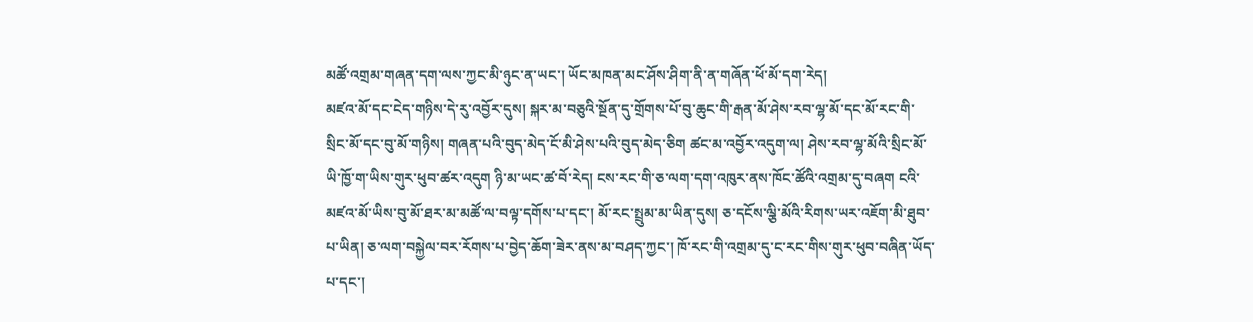མཚོ་འགྲམ་གཞན་དག་ལས་ཀྱང་མི་ཉུང་ན་ཡང་། ཡོང་མཁན་མང་ཤོས་ཤིག་ནི་ན་གཞོན་ཕོ་མོ་དག་རེད།
མཛའ་མོ་དང་ངེད་གཉིས་དེ་རུ་འབྱོར་དུས། སྐར་མ་བཅུའི་སྔོན་དུ་གྲོགས་པོ་བུ་ཆུང་གི་རྒན་མོ་ཤེས་རབ་ལྷ་མོ་དང་མོ་རང་གི་སྲིང་མོ་དང་བུ་མོ་གཉིས། གཞན་པའི་བུད་མེད་ངོ་མི་ཤེས་པའི་བུད་མེད་ཅིག ཚང་མ་འབྱོར་འདུག་ལ། ཤེས་རབ་ལྷ་མོའི་སྲིང་མོ་ཡི་ཁྱོ་ག་ཡིས་གུར་ཕུབ་ཚར་འདུག ཉི་མ་ཡང་ཚ་བོ་རེད། ངས་རང་གི་ཅ་ལག་དག་འཁུར་ནས་ཁོང་ཚོའི་འགྲམ་དུ་བཞག ངའི་མཛའ་མོ་ཡིས་བུ་མོ་ཐར་མ་མཚོ་ལ་བལྟ་དགོས་པ་དང་། མོ་རང་སྤྲུམ་མ་ཡིན་དུས། ཅ་དངོས་ལྕི་མོའི་རིགས་ཡར་འཇོག་མི་ཐུབ་པ་ཡིན། ཅ་ལག་བསྐྱེལ་བར་རོགས་པ་བྱེད་ཆོག་ཟེར་ནས་མ་བཤད་ཀྱང་། ཁོ་རང་གི་འགྲམ་དུ་ང་རང་གིས་གུར་ཕུབ་བཞིན་ཡོད་པ་དང་།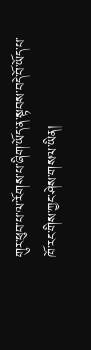གུར་ཕུབ་པ་ལ་རོགས་པ་ཞིག་ཡོད་ན་སྟབས་བདེ་བོ་ཡོད་པ་ཁོ་རང་གིས་ཀྱང་ཤེས་གསལ་ཡིན།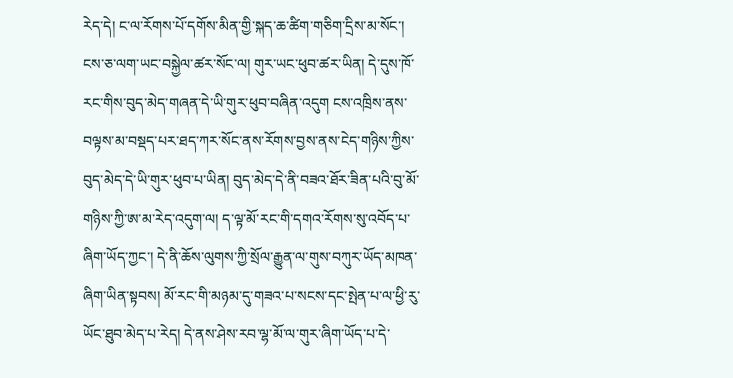རེད་དེ། ང་ལ་རོགས་པོ་དགོས་མིན་གྱི་སྐད་ཆ་ཚིག་གཅིག་དྲིས་མ་སོང་།
ངས་ཅ་ལག་ཡང་བསྐྱེལ་ཚར་སོང་ལ། གུར་ཡང་ཕུབ་ཚར་ཡིན། དེ་དུས་ཁོ་རང་གིས་བུད་མེད་གཞན་དེ་ཡི་གུར་ཕུབ་བཞིན་འདུག ངས་འཁྲིས་ནས་བལྟས་མ་བསྡད་པར་ཐད་ཀར་སོང་ནས་རོགས་བྱས་ནས་ངེད་གཉིས་ཀྱིས་བུད་མེད་དེ་ཡི་གུར་ཕུབ་པ་ཡིན། བུད་མེད་དེ་ནི་བཟའ་ཐོར་ཟིན་པའི་བུ་མོ་གཉིས་ཀྱི་ཨ་མ་རེད་འདུག་ལ། ད་ལྟ་མོ་རང་གི་དགའ་རོགས་སུ་འབོད་པ་ཞིག་ཡོད་ཀྱང་། དེ་ནི་ཆོས་ལུགས་ཀྱི་སྲོལ་རྒྱུན་ལ་གུས་བཀུར་ཡོད་མཁན་ཞིག་ཡིན་སྟབས། མོ་རང་གི་མཉམ་དུ་གཟའ་པ་སངས་དང་སྤེན་པ་ལ་ཕྱི་རུ་ཡོང་ཐུབ་མེད་པ་རེད། དེ་ནས་ཤེས་རབ་ལྷ་མོ་ལ་གུར་ཞིག་ཡོད་པ་དེ་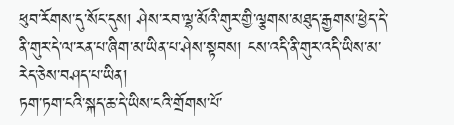ཕུབ་རོགས་དུ་སོང་དུས། ཤེས་རབ་ལྷ་མོའི་གུར་གྱི་ལྕགས་མཐུད་རྒྱགས་ཕྱེད་དེ་ནི་གུར་དེ་ལ་རན་པ་ཞིག་མ་ཡིན་པ་ཤེས་སྟབས། ངས་འདི་ནི་གུར་འདི་ཡིས་མ་རེད་ཅེས་བཤད་པ་ཡིན།
ཏག་ཏག་ངའི་སྐད་ཆ་དེ་ཡིས་ངའི་གྲོགས་པོ་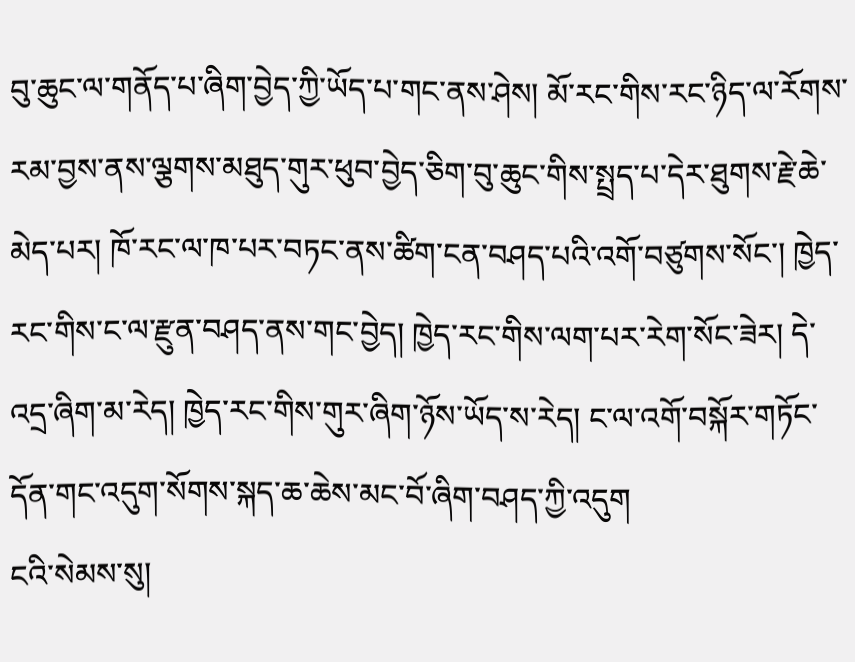བུ་ཆུང་ལ་གནོད་པ་ཞིག་བྱེད་ཀྱི་ཡོད་པ་གང་ནས་ཤེས། མོ་རང་གིས་རང་ཉིད་ལ་རོགས་རམ་བྱས་ནས་ལྕགས་མཐུད་གུར་ཕུབ་བྱེད་ཅིག་བུ་ཆུང་གིས་སྤྲད་པ་དེར་ཐུགས་རྗེ་ཆེ་མེད་པར། ཁོ་རང་ལ་ཁ་པར་བཏང་ནས་ཚིག་ངན་བཤད་པའི་འགོ་བཙུགས་སོང་། ཁྱེད་རང་གིས་ང་ལ་རྫུན་བཤད་ནས་གང་བྱེད། ཁྱེད་རང་གིས་ལག་པར་རེག་སོང་ཟེར། དེ་འདྲ་ཞིག་མ་རེད། ཁྱེད་རང་གིས་གུར་ཞིག་ཉོས་ཡོད་ས་རེད། ང་ལ་འགོ་བསྐོར་གཏོང་དོན་གང་འདུག་སོགས་སྐད་ཆ་ཆེས་མང་བོ་ཞིག་བཤད་ཀྱི་འདུག
ངའི་སེམས་སུ།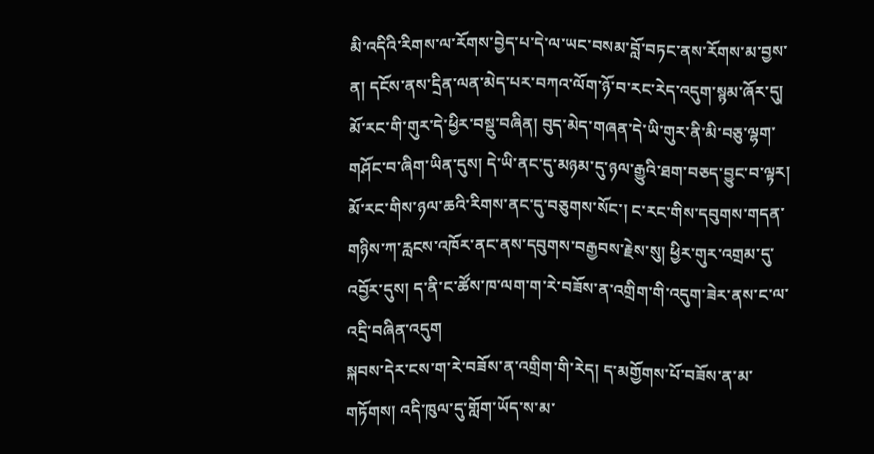མི་འདིའི་རིགས་ལ་རོགས་བྱེད་པ་དེ་ལ་ཡང་བསམ་བློ་བཏང་ནས་རོགས་མ་བྱས་ན། དངོས་ནས་དྲིན་ལན་མེད་པར་བཀའ་ལོག་ཉོ་བ་རང་རེད་འདུག་སྙམ་ཞོར་དུ། མོ་རང་གི་གུར་དེ་ཕྱིར་བསྡུ་བཞིན། བུད་མེད་གཞན་དེ་ཡི་གུར་ནི་མི་བཅུ་ལྷག་གཤོང་བ་ཞིག་ཡིན་དུས། དེ་ཡི་ནང་དུ་མཉམ་དུ་ཉལ་རྒྱུའི་ཐག་བཅད་བྱུང་བ་ལྟར། མོ་རང་གིས་ཉལ་ཆའི་རིགས་ནང་དུ་བཅུགས་སོང་། ང་རང་གིས་དབུགས་གདན་གཉིས་ཀ་རླངས་འཁོར་ནང་ནས་དབུགས་བརྒྱབས་རྗེས་སུ། ཕྱིར་གུར་འགྲམ་དུ་འབྱོར་དུས། ད་ནི་ང་ཚོས་ཁ་ལག་ག་རེ་བཟོས་ན་འགྲིག་གི་འདུག་ཟེར་ནས་ང་ལ་འདྲི་བཞིན་འདུག
སྐབས་དེར་ངས་ག་རེ་བཟོས་ན་འགྲིག་གི་རེད། ད་མགྱོགས་པོ་བཟོས་ན་མ་གཏོགས། འདི་ཁུལ་དུ་གློག་ཡོད་ས་མ་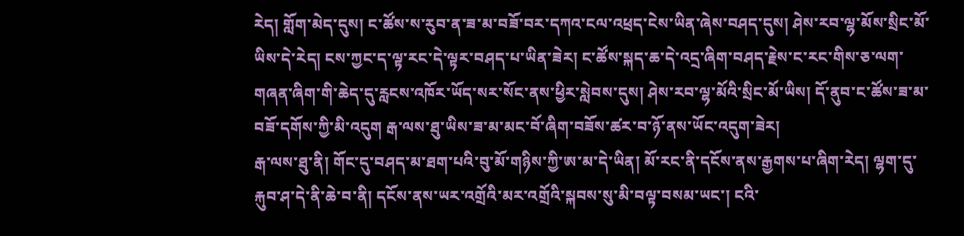རེད། གློག་མེད་དུས། ང་ཚོས་ས་རུབ་ན་ཟ་མ་བཟོ་བར་དཀའ་ངལ་འཕྲད་ངེས་ཡིན་ཞེས་བཤད་དུས། ཤེས་རབ་ལྷ་མོས་སྲིང་མོ་ཡིས་དེ་རེད། ངས་ཀྱང་ད་ལྟ་རང་དེ་ལྟར་བཤད་པ་ཡིན་ཟེར། ང་ཚོས་སྐད་ཆ་དེ་འདྲ་ཞིག་བཤད་རྗེས་ང་རང་གིས་ཅ་ལག་གཞན་ཞིག་གི་ཆེད་དུ་རླངས་འཁོར་ཡོད་སར་སོང་ནས་ཕྱིར་སླེབས་དུས། ཤེས་རབ་ལྷ་མོའི་སྲིང་མོ་ཡིས། དོ་ནུབ་ང་ཚོས་ཟ་མ་བཟོ་དགོས་ཀྱི་མི་འདུག རྒ་ལས་ཐུ་ཡིས་ཟ་མ་མང་བོ་ཞིག་བཟོས་ཚར་བ་ཉོ་ནས་ཡོང་འདུག་ཟེར།
རྒ་ལས་ཐུ་ནི། གོང་དུ་བཤད་མ་ཐག་པའི་བུ་མོ་གཉིས་ཀྱི་ཨ་མ་དེ་ཡིན། མོ་རང་ནི་དངོས་ནས་རྒྱགས་པ་ཞིག་རེད། ལྷག་དུ་རྐུབ་ཤ་དེ་ནི་ཆེ་བ་ནི། དངོས་ནས་ཡར་འགྲོའི་མར་འགྲོའི་སྐབས་སུ་མི་བལྟ་བསམ་ཡང་། ངའི་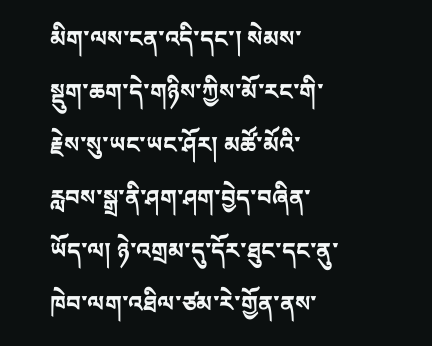མིག་ལས་ངན་འདི་དང་། སེམས་སྡུག་ཆག་དེ་གཉིས་ཀྱིས་མོ་རང་གི་རྗེས་སུ་ཡང་ཡང་ཤོར། མཚོ་མོའི་རླབས་སྒྲ་ནི་ཤག་ཤག་བྱེད་བཞིན་ཡོད་ལ། ཉེ་འགྲམ་དུ་དོར་ཐུང་དང་ནུ་ཁེབ་ལག་འཐིལ་ཙམ་རེ་གྱོན་ནས་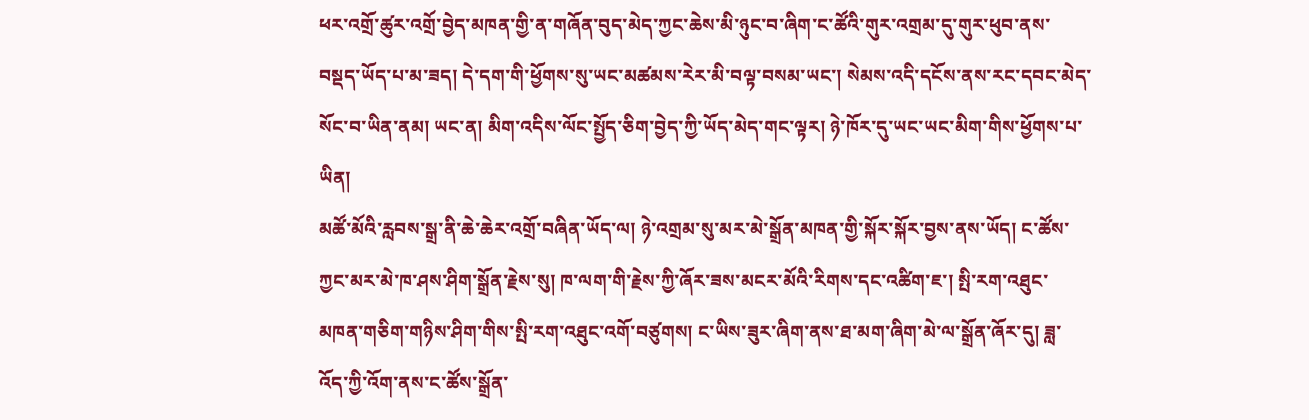ཕར་འགྲོ་ཚུར་འགྲོ་བྱེད་མཁན་གྱི་ན་གཞོན་བུད་མེད་ཀྱང་ཆེས་མི་ཉུང་བ་ཞིག་ང་ཚོའི་གུར་འགྲམ་དུ་གུར་ཕུབ་ནས་བསྡད་ཡོད་པ་མ་ཟད། དེ་དག་གི་ཕྱོགས་སུ་ཡང་མཚམས་རེར་མི་བལྟ་བསམ་ཡང་། སེམས་འདི་དངོས་ནས་རང་དབང་མེད་སོང་བ་ཡིན་ནམ། ཡང་ན། མིག་འདིས་ལོང་སྤྱོད་ཅིག་བྱེད་ཀྱི་ཡོད་མེད་གང་ལྟར། ཉེ་ཁོར་དུ་ཡང་ཡང་མིག་གིས་ཕྱོགས་པ་ཡིན།
མཚོ་མོའི་རླབས་སྒྲ་ནི་ཆེ་ཆེར་འགྲོ་བཞིན་ཡོད་ལ། ཉེ་འགྲམ་སུ་མར་མེ་སྒྲོན་མཁན་གྱི་སྐོར་སྐོར་བྱས་ནས་ཡོད། ང་ཚོས་ཀྱང་མར་མེ་ཁ་ཤས་ཤིག་སྒྲོན་རྗེས་སུ། ཁ་ལག་གི་རྗེས་ཀྱི་ཞོར་ཟས་མངར་མོའི་རིགས་དང་འཚིག་ཇ་། སྤི་རག་འཐུང་མཁན་གཅིག་གཉིས་ཤིག་གིས་སྤི་རག་འཐུང་འགོ་བཙུགས། ང་ཡིས་ཟུར་ཞིག་ནས་ཐ་མག་ཞིག་མེ་ལ་སྒྲོན་ཞོར་དུ། ཟླ་འོད་ཀྱི་འོག་ནས་ང་ཚོས་སྒྲོན་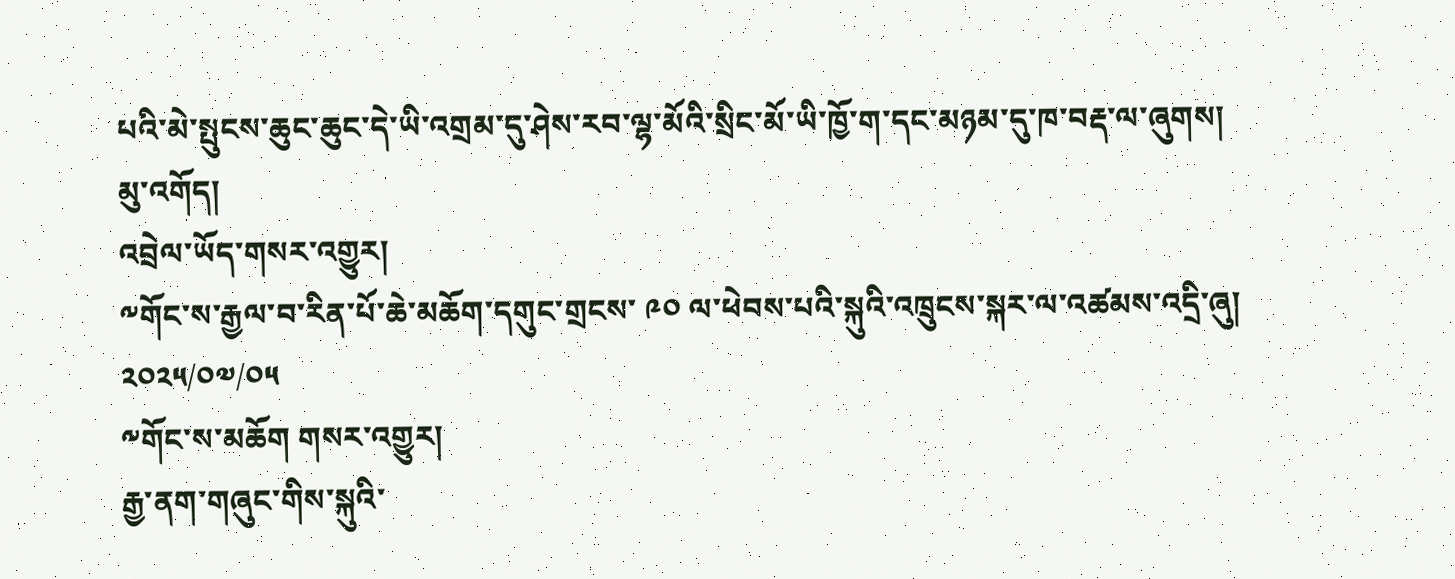པའི་མེ་སྤུངས་ཆུང་ཆུང་དེ་ཡི་འགྲམ་དུ་ཤེས་རབ་ལྷ་མོའི་སྲིང་མོ་ཡི་ཁྱོ་ག་དང་མཉམ་དུ་ཁ་བརྡ་ལ་ཞུགས།
མུ་འགོད།
འབྲེལ་ཡོད་གསར་འགྱུར།
༸གོང་ས་རྒྱལ་བ་རིན་པོ་ཆེ་མཆོག་དགུང་གྲངས་ ༩༠ ལ་ཕེབས་པའི་སྐུའི་འཁྲུངས་སྐར་ལ་འཚམས་འདྲི་ཞུ།
༢༠༢༥/༠༧/༠༥
༸གོང་ས་མཆོག གསར་འགྱུར།
རྒྱ་ནག་གཞུང་གིས་སྐུའི་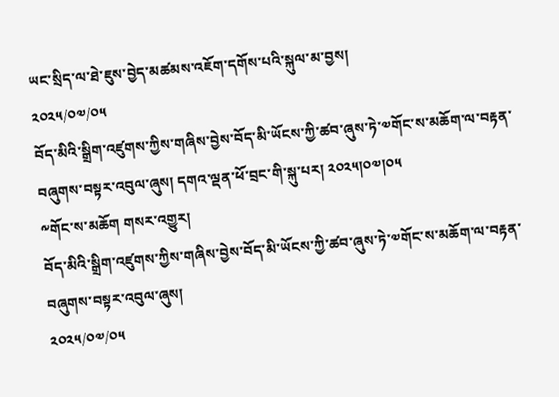ཡང་སྲིད་ལ་ཐེ་ཇུས་བྱེད་མཚམས་འཇོག་དགོས་པའི་སྐུལ་མ་བྱས།
༢༠༢༥/༠༧/༠༥
བོད་མིའི་སྒྲིག་འཛུགས་ཀྱིས་གཞིས་བྱེས་བོད་མི་ཡོངས་ཀྱི་ཚབ་ཞུས་ཏེ་༧གོང་ས་མཆོག་ལ་བརྟན་བཞུགས་བསྟར་འབུལ་ཞུས། དགའ་ལྡན་ཕོ་བྲང་གི་སྐུ་པར། ༢༠༢༥།༠༧།༠༥
༸གོང་ས་མཆོག གསར་འགྱུར།
བོད་མིའི་སྒྲིག་འཛུགས་ཀྱིས་གཞིས་བྱེས་བོད་མི་ཡོངས་ཀྱི་ཚབ་ཞུས་ཏེ་༧གོང་ས་མཆོག་ལ་བརྟན་བཞུགས་བསྟར་འབུལ་ཞུས།
༢༠༢༥/༠༧/༠༥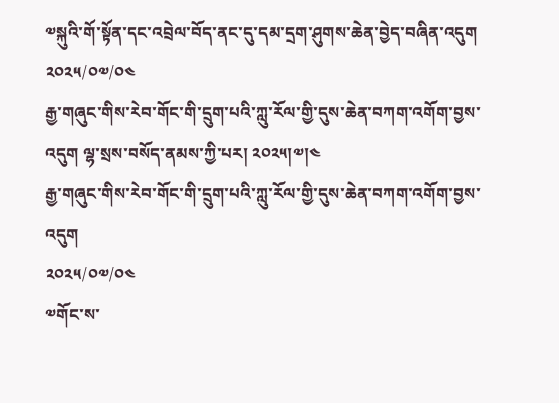༧སྐུའི་གོ་སྟོན་དང་འབྲེལ་བོད་ནང་དུ་དམ་དྲག་ཤུགས་ཆེན་བྱེད་བཞིན་འདུག
༢༠༢༥/༠༧/༠༤
རྒྱ་གཞུང་གིས་རེབ་གོང་གི་དྲུག་པའི་ཀླུ་རོལ་གྱི་དུས་ཆེན་བཀག་འགོག་བྱས་འདུག ལྷ་སྲས་བསོད་ནམས་ཀྱི་པར། ༢༠༢༥།༧།༤
རྒྱ་གཞུང་གིས་རེབ་གོང་གི་དྲུག་པའི་ཀླུ་རོལ་གྱི་དུས་ཆེན་བཀག་འགོག་བྱས་འདུག
༢༠༢༥/༠༧/༠༤
༧གོང་ས་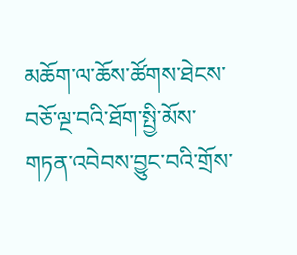མཆོག་ལ་ཆོས་ཚོགས་ཐེངས་བཅོ་ལྔ་བའི་ཐོག་སྤྱི་མོས་གཏན་འབེབས་བྱུང་བའི་གྲོས་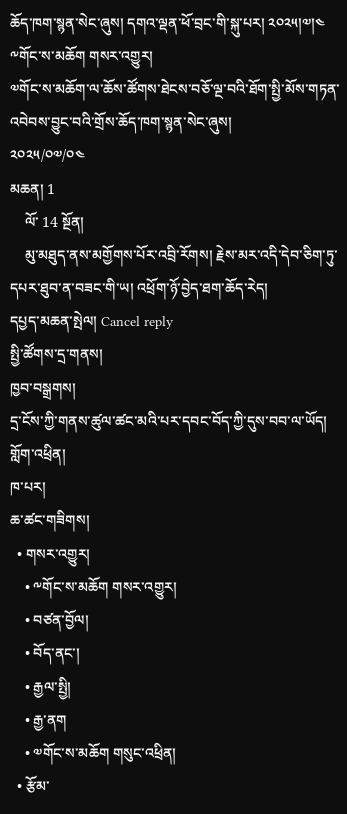ཆོད་ཁག་སྙན་སེང་ཞུས། དགའ་ལྡན་ཕོ་བྲང་གི་སྐུ་པར། ༢༠༢༥།༧།༤
༸གོང་ས་མཆོག གསར་འགྱུར།
༧གོང་ས་མཆོག་ལ་ཆོས་ཚོགས་ཐེངས་བཅོ་ལྔ་བའི་ཐོག་སྤྱི་མོས་གཏན་འབེབས་བྱུང་བའི་གྲོས་ཆོད་ཁག་སྙན་སེང་ཞུས།
༢༠༢༥/༠༧/༠༤
མཆན། 1
    ལོ་ 14 སྔོན།
    མུ་མཐུད་ནས་མགྱོགས་པོར་འབྲི་རོགས། རྗེས་མར་འདི་དེབ་ཅིག་ཏུ་དཔར་ཐུབ་ན་བཟང་གི་ཡ། འཕྲོག་ཉོ་བྱེད་ཐག་ཆོད་རེད།
དཔྱད་མཆན་སྤེལ། Cancel reply
སྤྱི་ཚོགས་དྲ་གནས།
ཁྱབ་བསྒྲགས།
དྲ་ངོས་ཀྱི་གནས་ཚུལ་ཚང་མའི་པར་དབང་བོད་ཀྱི་དུས་བབ་ལ་ཡོད།
གློག་འཕྲིན།
ཁ་པར།
ཆ་ཚང་གཟིགས།
  • གསར་འགྱུར།
    • ༸གོང་ས་མཆོག གསར་འགྱུར།
    • བཙན་བྱོལ།
    • བོད་ནང་།
    • རྒྱལ་སྤྱི།
    • རྒྱ་ནག
    • ༧གོང་ས་མཆོག གསུང་འཕྲིན།
  • རྩོམ་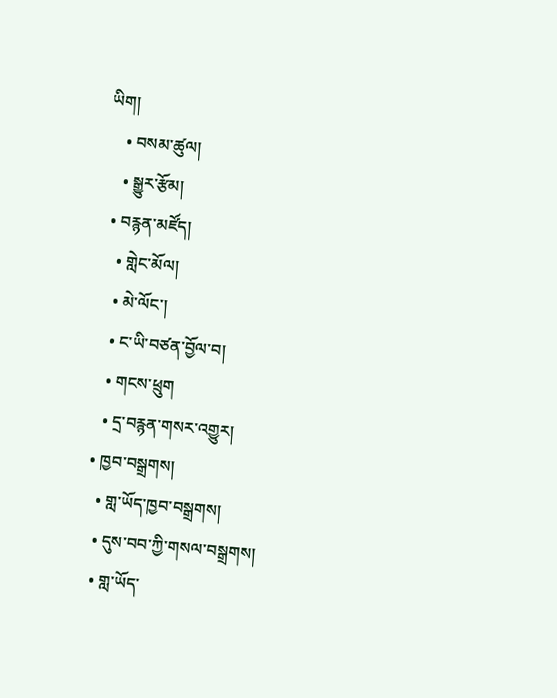ཡིག།
    • བསམ་ཚུལ།
    • སྒྱུར་རྩོམ།
  • བརྙན་མཛོད།
    • གླེང་མོལ།
    • མེ་ལོང་།
    • ང་ཡི་བཙན་བྱོལ་བ།
    • གངས་ཕྲུག
    • དྲ་བརྙན་གསར་འགྱུར།
  • ཁྱབ་བསྒྲགས།
    • གླ་ཡོད་ཁྱབ་བསྒྲགས།
    • དུས་བབ་ཀྱི་གསལ་བསྒྲགས།
    • གླ་ཡོད་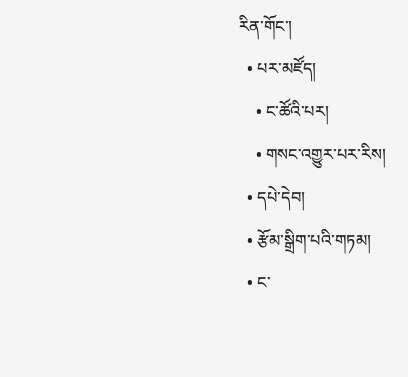རིན་གོང་།
  • པར་མཛོད།
    • ང་ཚོའི་པར།
    • གསང་འགྱུར་པར་རིས།
  • དཔེ་དེབ།
  • རྩོམ་སྒྲིག་པའི་གཏམ།
  • ང་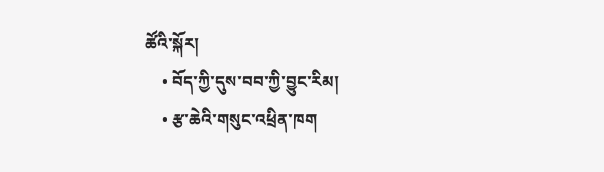ཚོའི་སྐོར།
    • བོད་ཀྱི་དུས་བབ་ཀྱི་བྱུང་རིམ།
    • རྩ་ཆེའི་གསུང་འཕྲིན་ཁག